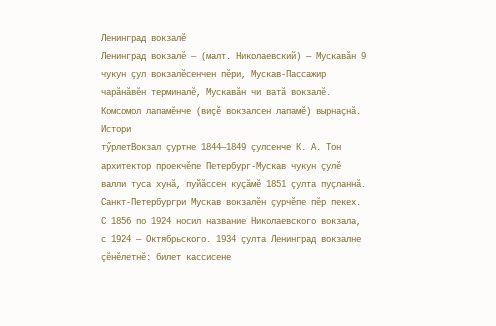Ленинград вокзалĕ
Ленинград вокзалĕ — (малт. Николаевский) — Мускавăн 9 чукун çул вокзалĕсенчен пĕри, Мускав-Пассажир чарăнăвĕн терминалĕ, Мускавăн чи ватă вокзалĕ. Комсомол лапамĕнче (виçĕ вокзалсен лапамĕ) вырнаçнă.
Истори
тӳрлетВокзал çуртне 1844—1849 çулсенче К. А. Тон архитектор проекчĕпе Петербург-Мускав чукун çулĕ валли туса хунă, пуйăссен куçăмĕ 1851 çулта пуçланнă. Санкт-Петербургри Мускав вокзалĕн çурчĕпе пĕр пекех. С 1856 по 1924 носил название Николаевского вокзала, с 1924 — Октябрьского. 1934 çулта Ленинград вокзалне çĕнĕлетнĕ: билет кассисене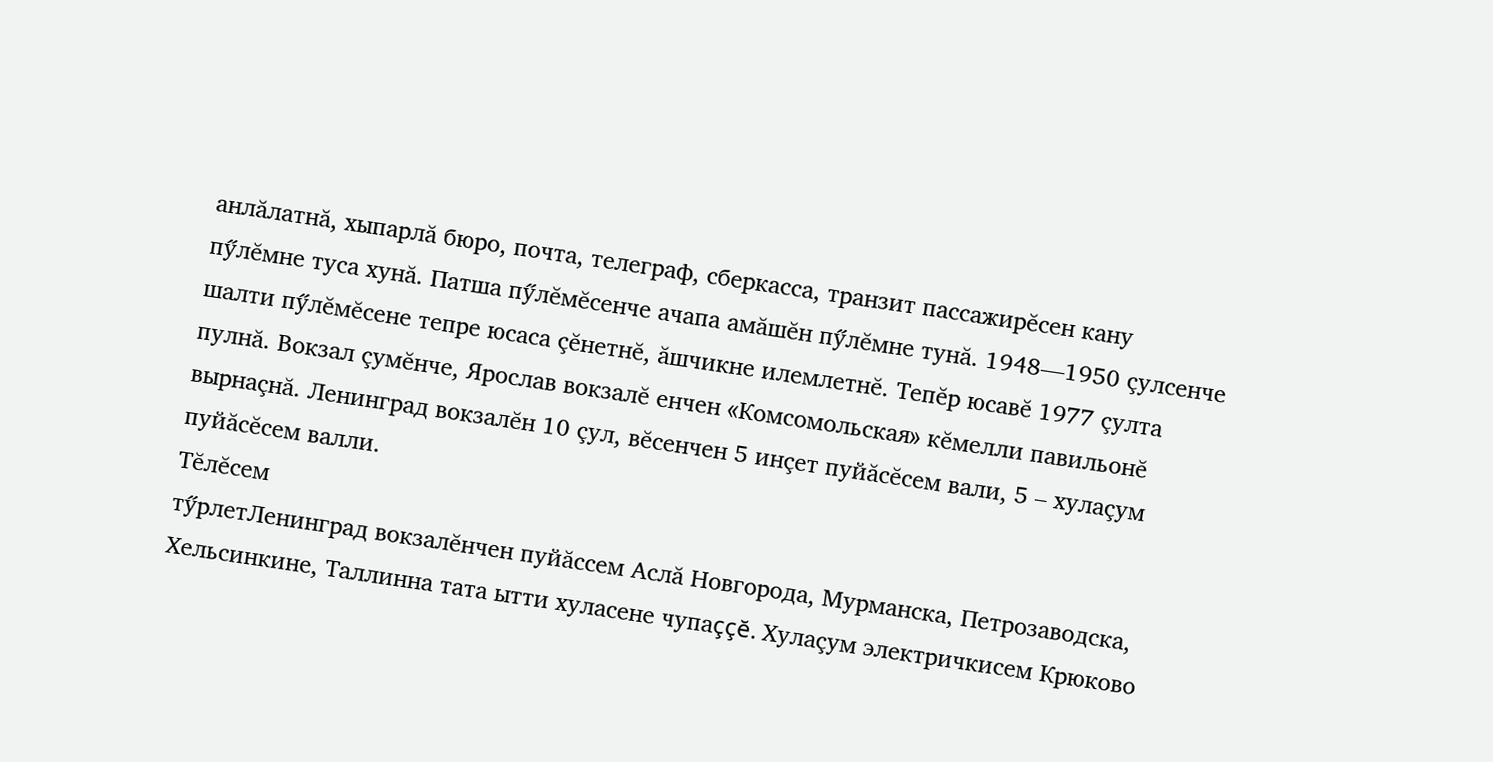анлăлатнă, хыпарлă бюро, почта, телеграф, сберкасса, транзит пассажирĕсен кану пӳлĕмне туса хунă. Патша пӳлĕмĕсенче ачапа амăшĕн пӳлĕмне тунă. 1948—1950 çулсенче шалти пӳлĕмĕсене тепре юсаса çĕнетнĕ, ăшчикне илемлетнĕ. Тепĕр юсавĕ 1977 çулта пулнă. Вокзал çумĕнче, Ярослав вокзалĕ енчен «Комсомольская» кĕмелли павильонĕ вырнаçнă. Ленинград вокзалĕн 10 çул, вĕсенчен 5 инçет пуйăсĕсем вали, 5 – хулаçум пуйăсĕсем валли.
Тĕлĕсем
тӳрлетЛенинград вокзалĕнчен пуйăссем Аслă Новгорода, Мурманска, Петрозаводска, Хельсинкине, Таллинна тата ытти хуласене чупаççĕ. Хулаçум электричкисем Крюково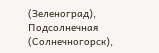(Зеленоград), Подсолнечная (Солнечногорск),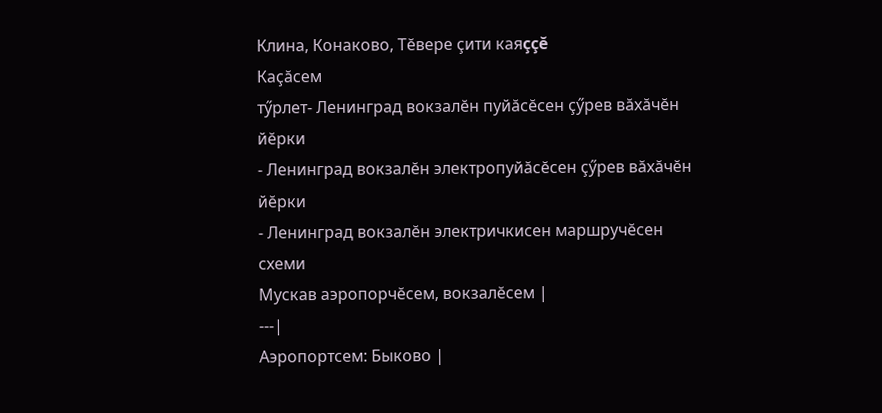Клина, Конаково, Тĕвере çити каяççĕ
Каçăсем
тӳрлет- Ленинград вокзалĕн пуйăсĕсен çӳрев вăхăчĕн йĕрки
- Ленинград вокзалĕн электропуйăсĕсен çӳрев вăхăчĕн йĕрки
- Ленинград вокзалĕн электричкисен маршручĕсен схеми
Мускав аэропорчĕсем, вокзалĕсем |
---|
Аэропортсем: Быково |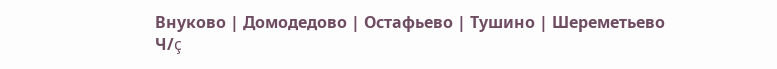Внуково | Домодедово | Остафьево | Тушино | Шереметьево
Ч/ç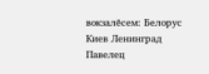вокзалĕсем: Белорус Киев Ленинград Павелец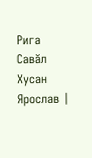Рига Савăл Хусан Ярослав |